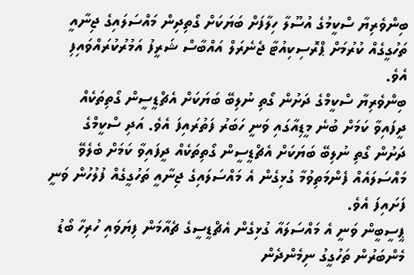ބިންވެރިޔާ ސްކީމުގެ އުސޫލާ ހިލާފަށް ބަޔަކަށް ގޯތިދިން މައްސަލައިގެ ޖިނާއީ ތަހުގީގެއް ކުރުމަށް ޕްރޮސިކިއުޓާ ޖެނެރަލް އައްބާސް ޝަރީފު އަމުރުކުރައްވައިފި އެވެ.
ބިންވެރިޔާ ސްކީމްގެ ދަށުން ގޯތި ނުލިބޭ ބަޔަކަށް އެޗްޑީސީން ގޯތިތަކެއް ދީފައިވާ ކަމަށް ބުނެ މީޑިއާގައި ވަނީ ހަބަރު ފަތުރައިފަ އެވެ. އަދި ސްކީމްގެ ދަށުން ގޯތި ނުލިބޭ ބަޔަކަށް އެޗްޑީސީން ގޯތިތަކެއް ދީފައިވާ ކަމަށް ބެލެވޭ މައްސަލައެއް ފެންމަތިވުމާ ގުޅިގެން އެ މައްސަލައިގެ ޖިނާއީ ތަހުގީގެއް ފުލުހުން ވަނީ ފަށައިފަ އެވެ.
ޕީސީބީން ވަނީ އެ މައްސަލައާ ގުޅިގެން އެޗްޑީސީގެ ޗެއާމަން ފިޔަވައި ހުރިހާ ބޯޑު މެންބަރުން ތަހުގީގު ނިމެންދެން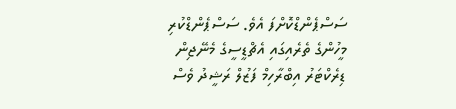ސަސްޕެންޑްކޮށްފަ އެވެ. ސަސްޕެންޑްކުރި މީހުންގެ ތެރެއިގައި އެޗްޑީސީގެ މެނޭޖިން ޑިރެކްޓަރު އިބްރާހިމް ފަޒުލް ރަޝީދު ވެސް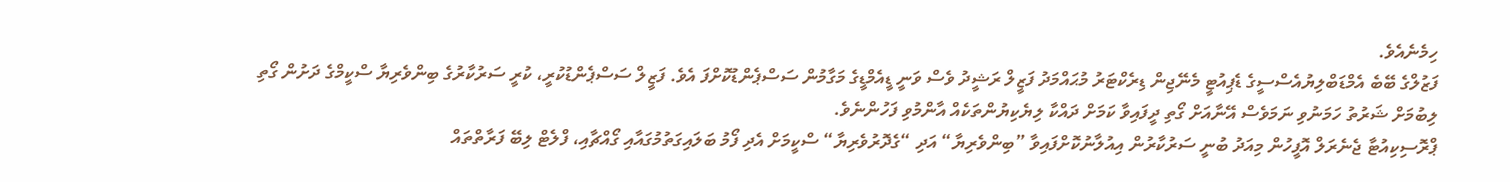ހިމެނެއެވެ.
ފަޒުލްގެ ބޭބެ އެމްޑަބްލިޔުއެސްސީގެ ޑެޕިއުޓީ މެނޭޖިން ޑިރެކްޓަރު މުޙައްމަދު ފަޒީލް ރަޝީދު ވެސް ވަނީ ޑީއެމްޑީގެ މަގާމުން ސަސްޕެންޑުކޮށްފަ އެވެ. ފަޒީލް ސަސްޕެންޑުކުރީ، ކުރީ ސަރުކާރުގެ ބިންވެރިޔާ ސްކީމްގެ ދަށުން ގޯތި ލިބުމަށް ޝަރުތު ހަމަނުވި ނަމަވެސް އޭނާއަށް ގޯތި ދީފައިވާ ކަމަށް ދައްކާ ލިޔެކިޔުންތަކެއް އާންމުވި ފަހުންނެވެ.
ޕްރޮސިކިއުޓާ ޖެނެރަލް އޮފީހުން މިއަދު ބުނީ ސަރުކާރުން އިއުލާނުކޮށްފައިވާ ”ބިންވެރިޔާ“ އަދި “ގެދޮރުވެރިޔާ“ ސްކީމަށް އެދި ފޯމު ބަލައިގަތުމުގައާއި ގޯއްޗާއި، ފްލެޓް ލިބޭ ފަރާތްތައް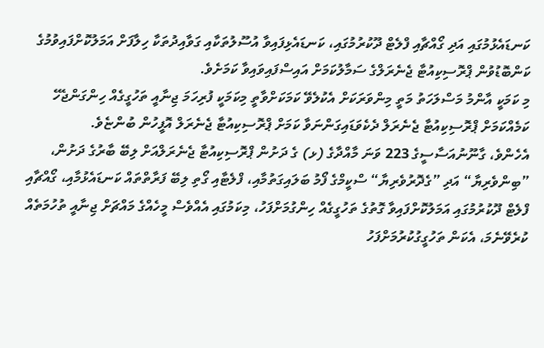ކަނޑައެޅުމުގައި އަދި ގޯއްޗާއި ފްލެޓް ދޫކުރުމުގައި، ކަނޑައެޅިފައިވާ އުސޫލުތަކާއި ގަވާއިދުތަކާ ހިލާފަށް އަމަލުކޮށްފައިވުމުގެ ކަންބޮޑުވުން ޕްރޮސިކިއުޓާ ޖެނެރަލްގެ ސަމާލުކަމަށް އައިސްފައިވައިވާ ކަމަށެވެ.
މި ކަމަކީ އާންމު މަސްލަހަތު މަތީ މިންވަރަކަށް އެކުލެވޭ ކަމަކަށްވާތީ މިކަމަކީ ފުރިހަމަ ޖިނާއީ ތަހުގީގެއް ހިންގަންޖެހޭ ކަމެއްކަމަށް ޕްރޮސިކިއުޓާ ޖެނެރަލް ދެކެވަޑައިގަންނަވާ ކަމަށް ޕްރޮސިކިއުޓާ ޖެނެރަލް އޮފީހުން ބުންޏެވެ.
އެހެންވެ، ގާނޫނުއަސާސީގެ 223 ވަނަ މާއްދާގެ (ޅ) ގެ ދަށުން ޕްރޮސިކިއުޓާ ޖެނެރަލްއަށް ލިބޭ ބާރުގެ ދަށުން، ”ބިންވެރިޔާ“ އަދި ”ގެދޮރުވެރިޔާ“ ސްކީމްގެ ފޯމު ބަލައިގަތުމާއި، ފްލެޓާއި ގޯތި ލިބޭ ފަރާތްތައް ކަނޑައެޅުމާއި، ގޯއްޗާއި ފްލެޓް ދޫކުރުމުގައި އަމަލުކޮށްފައިވާ ގޮތުގެ ތަހުގީގެއް ހިންގުމަށްފަހު، މިކަމުގައި އެއްވެސް މީހެއްގެ މައްޗަށް ޖިނާއީ ތުހުމަތެއް ކުރެވޭނެމަ، އެކަން ތަހުގީގުކުރުމަށްފަހު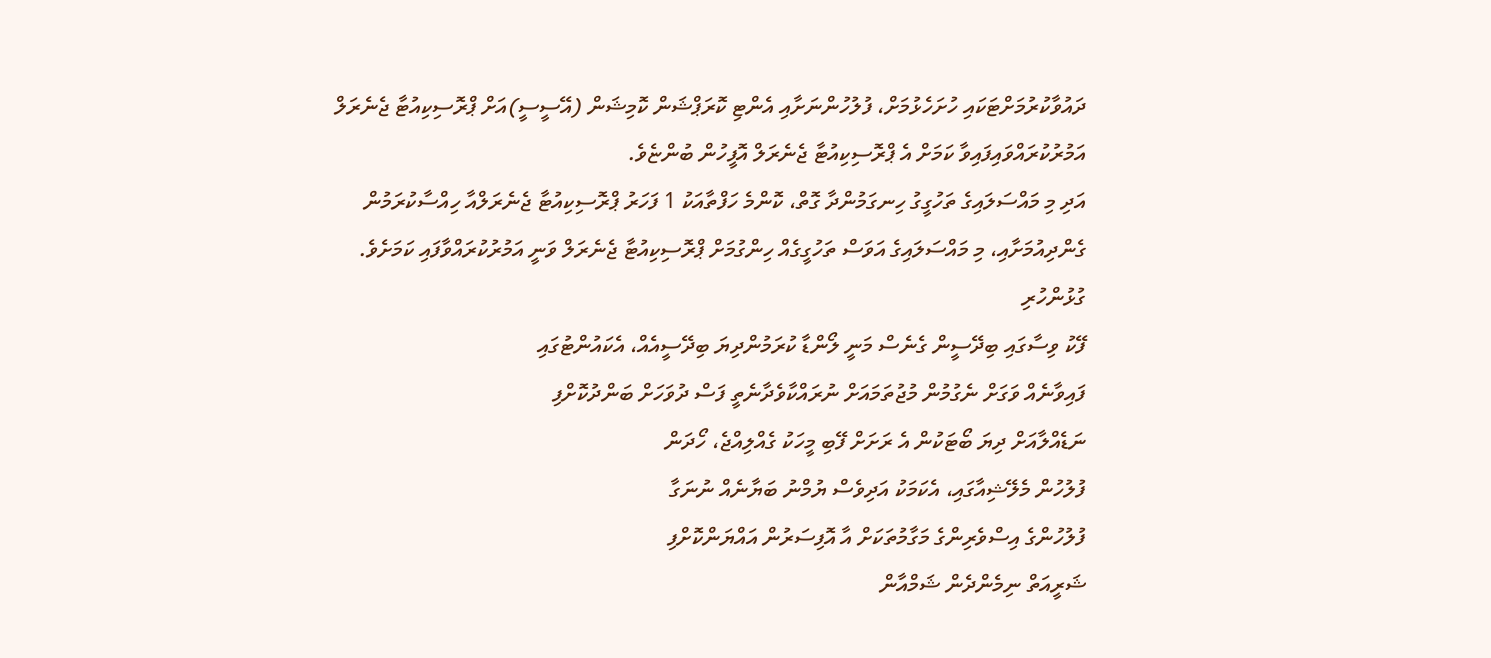ދައުވާކުރުމަށްޓަކައި ހުށަހެޅުމަށް، ފުލުހުންނަށާއި އެންޓި ކޮރަޕްޝަން ކޮމިޝަން (އޭސީސީ)އަށް ޕްރޮސިކިއުޓާ ޖެނެރަލް އަމުރުކުރައްވައިފައިވާ ކަމަށް އެ ޕްރޮސިކިއުޓާ ޖެނެރަލް އޮފީހުން ބުންޏެވެ.
އަދި މި މައްސަލައިގެ ތަހުގީގު ހިނގަމުންދާ ގޮތް، ކޮންމެ ހަފްތާއަކު 1 ފަހަރު ޕްރޮސިކިއުޓާ ޖެނެރަލްއާ ހިއްސާކުރަމުން ގެންދިއުމަށާއި، މި މައްސަލައިގެ އަވަސް ތަހުގީގެއް ހިންގުމަށް ޕްރޮސިކިއުޓާ ޖެނެރަލް ވަނީ އަމުރުކުރައްވާފައި ކަމަށެވެ.
ގުޅުންހުރި
ފޭކު ވިސާގައި ބިދޭސީން ގެނެސް މަނީ ލޯންޑާ ކުރަމުންދިޔަ ބިދޭސީއެއް، އެކައުންޓުގައި
ފައިވާނެއް ވަގަށް ނެގުމުން މުޖުތަމައަށް ނުރައްކާވެދާނެތީ ފަސް ދުވަހަށް ބަންދުކޮށްފި
ނަޑެއްލާއަށް ދިޔަ ބޯޓަކުން އެ ރަށަށް ފޭބި މީހަކު ގެއްލިއްޖެ، ހޯދަން
ފުލުހުން މެލޭޝިއާގައި، އެކަމަކު އަދިވެސް ޔުމްނު ބަޔާނެއް ނުނަގާ
ފުލުހުންގެ އިސްވެރިންގެ މަގާމުތަކަށް އާ އޮފިސަރުން އައްޔަންކޮށްފި
ޝަރީއަތް ނިމެންދެން ޝަމްއާން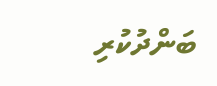ބަންދުކުރި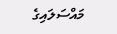މައްސަލައިގެ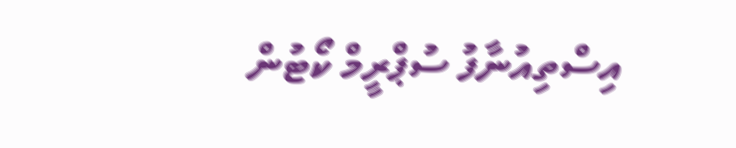އިސްތިއުނާފު ސުޕްރީމް ކޯޓުން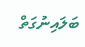ބަލައިނުގަތް